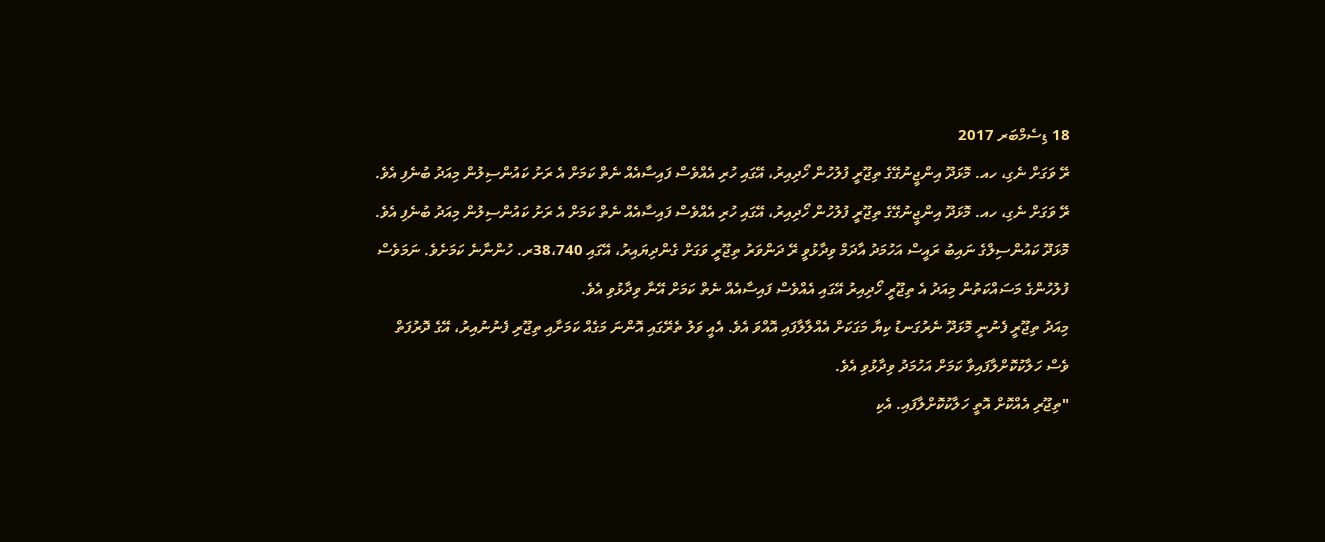18 ޑިސެމްބަރ 2017
ރޭ ވަގަށް ނެގި، ހއ. މޮޅަދޫ އިންޖީނުގޭގެ ތިޖޫރީ ފުލުހުން ހޯދިއިރު، އޭގައި ހުރި އެއްވެސް ފައިސާއެއް ނެތް ކަމަށް އެ ރަށު ކައުންސިލުން މިއަދު ބުނެފި އެވެ.
ރޭ ވަގަށް ނެގި، ހއ. މޮޅަދޫ އިންޖީނުގޭގެ ތިޖޫރީ ފުލުހުން ހޯދިއިރު، އޭގައި ހުރި އެއްވެސް ފައިސާއެއް ނެތް ކަމަށް އެ ރަށު ކައުންސިލުން މިއަދު ބުނެފި އެވެ.
މޮޅަދޫ ކައުންސިލްގެ ނައިބު ރައީސް އަހުމަދު އާދަމް ވިދާޅުވީ ރޭ ދަންވަރު ތިޖޫރީ ވަގަށް ގެންދިޔައިރު، އޭގައި 38،740ރ. ހުންނާނެ ކަމަށެވެ. ނަމަވެސް ފުލުހުންގެ މަސައްކަތުން މިއަދު އެ ތިޖޫރީ ހޯދިއިރު އޭގައި އެއްވެސް ފައިސާއެއް ނެތް ކަމަށް އޭނާ ވިދާޅުވި އެވެ.
މިއަދު ތިޖޫރީ ފެނުނީ މޮޅަދޫ ނެރުގަނޑު ކިޔާ މަގަކަށް އެއްލާލާފައި އޮއްވަ އެވެ. އެއީ ވަލު ތެރޭގައި އޮންނަ މަގެއް ކަމަށާއި ތިޖޫރި ފެނުނުއިރު، އޭގެ ދޮރުފަތް ވެސް ހަލާކުކޮށްލާފައިވާ ކަމަށް އަހުމަދު ވިދާޅުވި އެވެ.
"ތިޖޫރި އެއްކޮށް އޮތީ ހަލާކުކޮށްލާފައި. އެކި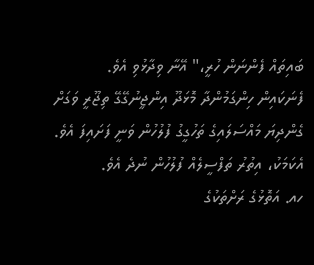ބައިތައް ފެންނަން ހުރީ،" އޭނާ ވިދާޅުވި އެވެ.
ފެނަކައިން ހިންގަމުންދާ މޮޅަދޫ އިންޖީނުގޭގޭ ތިޖޫރީ ވަގަށް ގެންދިޔަ މައްސަލައިގެ ތަހުގީގު ފުލުހުން ވަނީ ފަށައިފަ އެވެ. އެކަމަކު، އިތުރު ތަފްސީލެއް ފުލުހުން ނުދެ އެވެ.
ހއ. އަތޮޅުގެ ރަށްތަކުގެ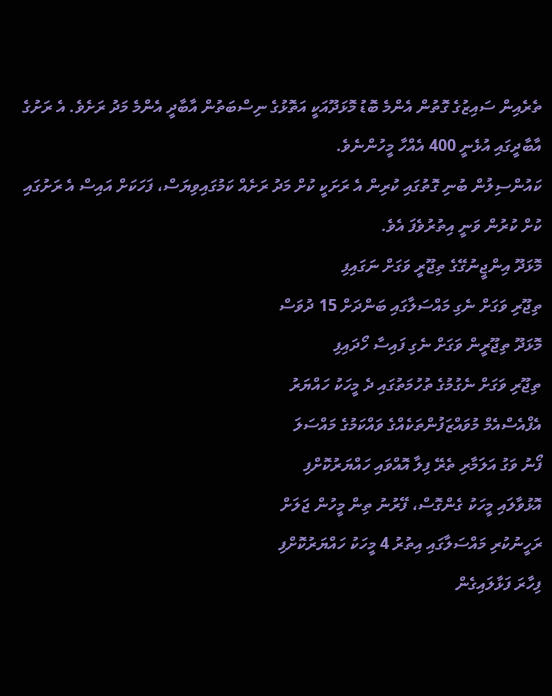ތެރެއިން ސައިޒުގެ ގޮތުން އެންމެ ބޮޑު މޮޅަދޫއަކީ އަތޮޅުގެ ނިސްބަތުން އާބާދީ އެންމެ މަދު ރަށެވެ. އެ ރަށުގެ އާބާދީގައި އުޅެނީ 400 އެއްހާ މީހުންނެވެ.
ކައުންސިލުން ބުނި ގޮތުގައި ކުރިން އެ ރަށަކީ ކުށް މަދު ރަށެއް ކަމުގައިވިޔަސް، ފަހަކަށް އައިސް އެ ރަށުގައި ކުށް ކުރުން ވަނީ އިތުރުވެފަ އެވެ.
މޮޅަދޫ އިންޖީނުގޭގެ ތިޖޫރީ ވަގަށް ނަގައިފި
ތިޖޫރި ވަގަށް ނެގި މައްސަލާގައި ބަންދަށް 15 ދުވަސް
މޮޅަދޫ ތިޖޫރީން ވަގަށް ނެގި ފައިސާ ހޯދައިފި
ތިޖޫރި ވަގަށް ނެގުމުގެ ތުހުމަތުގައި ދެ މީހަކު ހައްޔަރު
އެފްއެސްއެމް މުވައްޒަފުންތަކެއްގެ ވައްކަމުގެ މައްސަލަ
ފޯނު ވަގު އަލަމާރި ތެރޭ ފިލާ އޮއްވައި ހައްޔަރުކޮށްފި
އޮޅުވާލައި މީހަކު ގެންގޮސް، ފޭރުނު ތިން މީހުން ޖަލަށް
ރަހީނުކުރި މައްސަލާގައި އިތުރު 4 މީހަކު ހައްޔަރުކޮށްފި
ފިހާރަ ފަޅާލައިގެން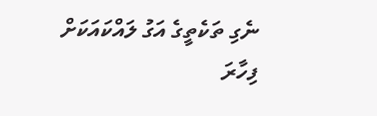ނެގި ތަކެތީގެ އަގު ލައްކައަކަށް
ފިހާރަ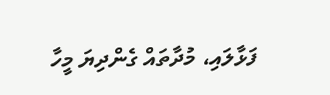ފަޅާލައި، މުދާތައް ގެންދިޔަ މީހާ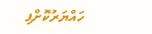ހައްޔަރުކޮށްފި